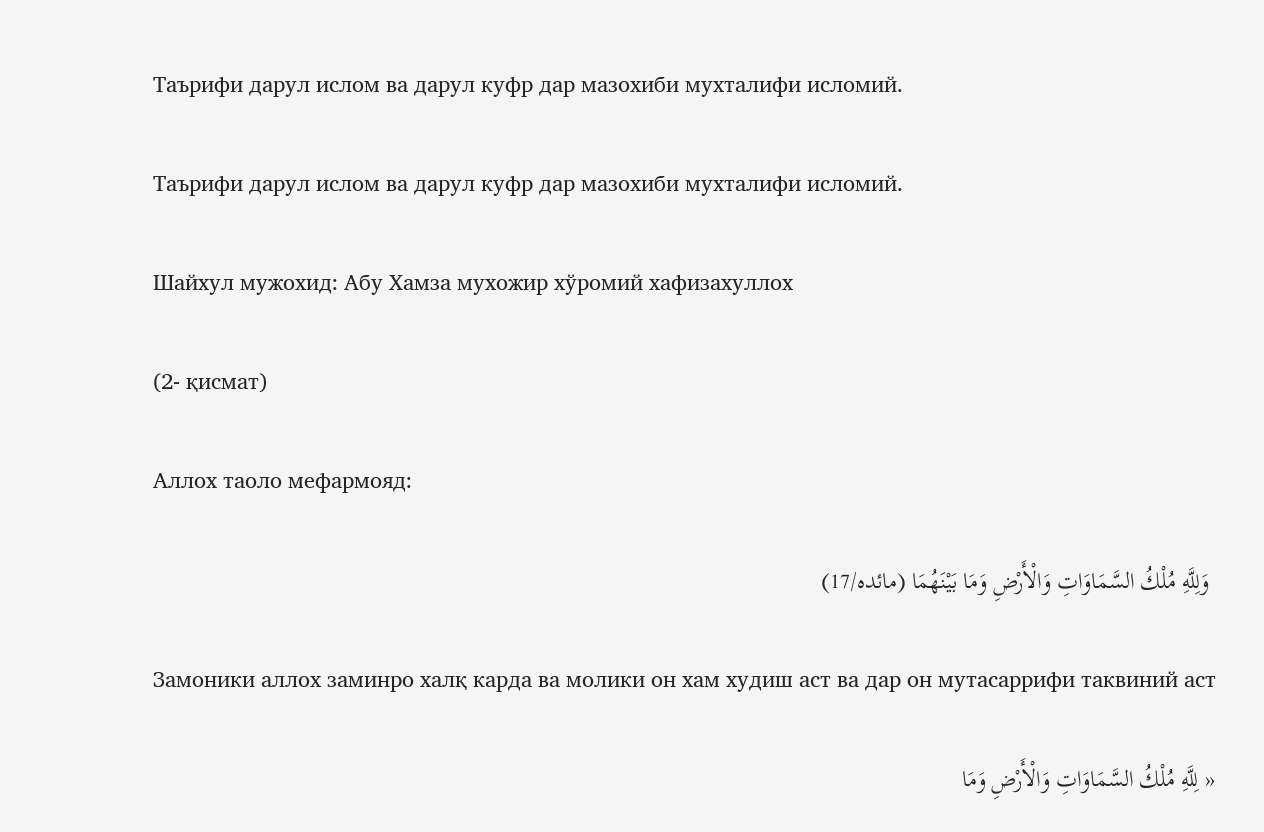Таърифи дарул ислом ва дарул куфр дар мазохиби мухталифи исломий.

Таърифи дарул ислом ва дарул куфр дар мазохиби мухталифи исломий.

Шайхул мужохид: Абу Хамза мухожир хўромий хафизахуллох

(2- қисмат)

Аллох таоло мефармояд:

 وَلِلَّهِ مُلْكُ السَّمَاوَاتِ وَالْأَرْضِ وَمَا بَيْنَهُمَا (مائده/17)

Замоники аллох заминро халқ карда ва молики он хам худиш аст ва дар он мутасаррифи таквиний аст

« لِلَّهِ مُلْكُ السَّمَاوَاتِ وَالْأَرْضِ وَمَا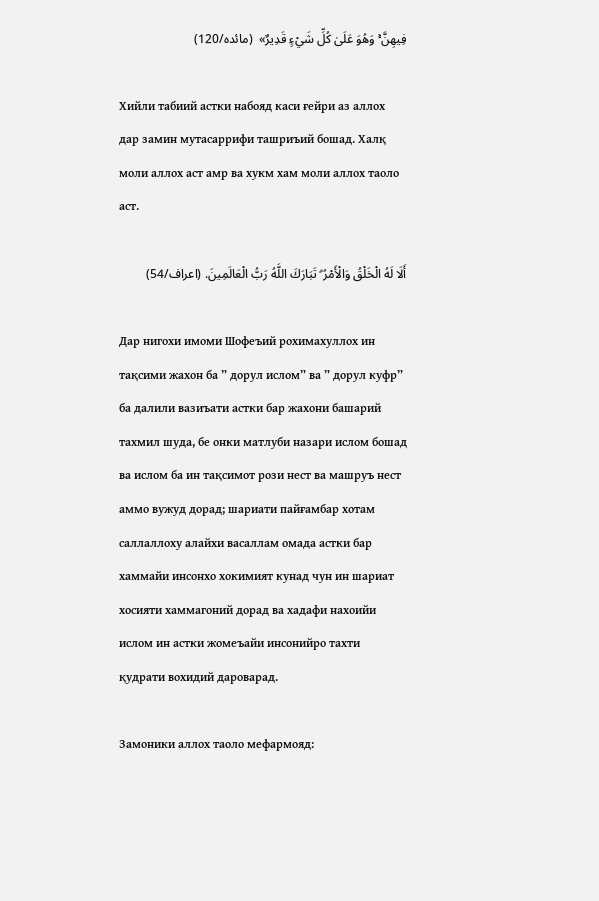فِيهِنَّ ۚ وَهُوَ عَلَىٰ كُلِّ شَيْءٍ قَدِيرٌ»  (مائده/120)

Хийли табиий астки набояд каси ғейри аз аллох дар замин мутасаррифи ташриъий бошад. Халқ моли аллох аст амр ва хукм хам моли аллох таоло аст.

أَلَا لَهُ الْخَلْقُ وَالْأَمْرُ ۗ تَبَارَكَ اللَّهُ رَبُّ الْعَالَمِينَ. (اعراف/54)

Дар нигохи имоми Шофеъий рохимахуллох ин тақсими жахон ба ” дорул ислом” ва ” дорул куфр” ба далили вазиъати астки бар жахони башарий тахмил шуда, бе онки матлуби назари ислом бошад ва ислом ба ин тақсимот рози нест ва машруъ нест аммо вужуд дорад; шариати пайғамбар хотам саллаллоху алайхи васаллам омада астки бар хаммайи инсонхо хокимият кунад чун ин шариат хосияти хаммагоний дорад ва хадафи нахоийи ислом ин астки жомеъайи инсонийро тахти қудрати вохидий дароварад.

Замоники аллох таоло мефармояд: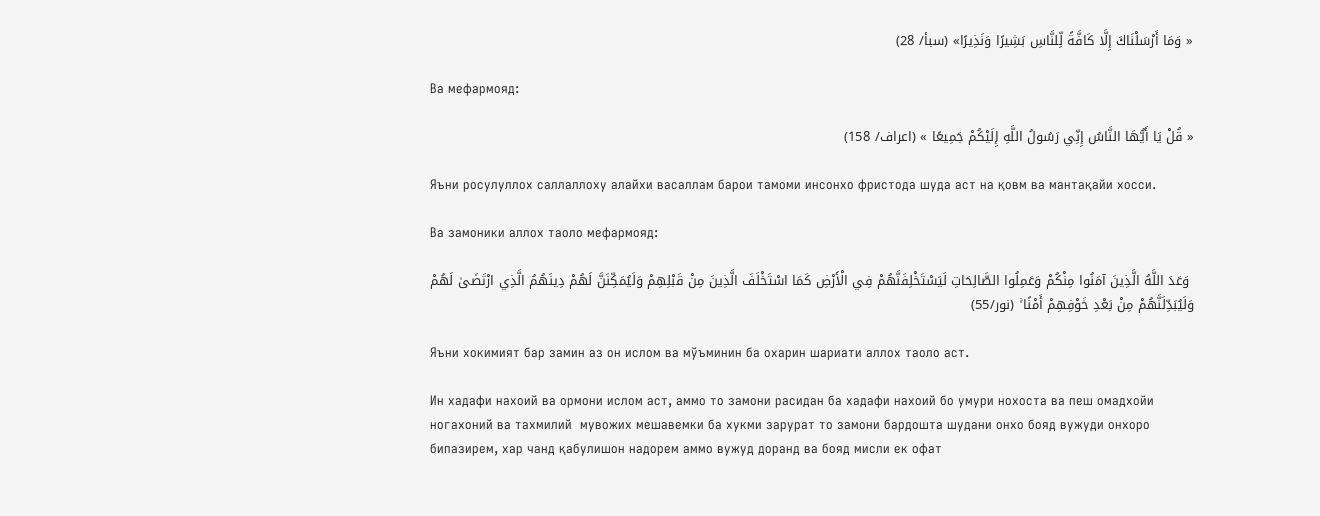« وَمَا أَرْسَلْنَاكَ إِلَّا كَافَّةً لِّلنَّاسِ بَشِيرًا وَنَذِيرًا» (سبأ/ 28)

Ва мефармояд:

« قُلْ يَا أَيُّهَا النَّاسُ إِنِّي رَسُولُ اللَّهِ إِلَيْكُمْ جَمِيعًا » (اعراف/ 158)

Яъни росулуллох саллаллоху алайхи васаллам барои тамоми инсонхо фристода шуда аст на қовм ва мантақайи хосси.

Ва замоники аллох таоло мефармояд:

 وَعَدَ اللَّهُ الَّذِينَ آمَنُوا مِنْكُمْ وَعَمِلُوا الصَّالِحَاتِ لَيَسْتَخْلِفَنَّهُمْ فِي الْأَرْضِ كَمَا اسْتَخْلَفَ الَّذِينَ مِنْ قَبْلِهِمْ وَلَيُمَكِّنَنَّ لَهُمْ دِينَهُمُ الَّذِي ارْتَضَىٰ لَهُمْ وَلَيُبَدِّلَنَّهُمْ مِنْ بَعْدِ خَوْفِهِمْ أَمْنًا ۚ (نور/55)

Яъни хокимият бар замин аз он ислом ва мўъминин ба охарин шариати аллох таоло аст.

Ин хадафи нахоий ва ормони ислом аст, аммо то замони расидан ба хадафи нахоий бо умури нохоста ва пеш омадхойи ногахоний ва тахмилий  мувожих мешавемки ба хукми зарурат то замони бардошта шудани онхо бояд вужуди онхоро  бипазирем, хар чанд қабулишон надорем аммо вужуд доранд ва бояд мисли ек офат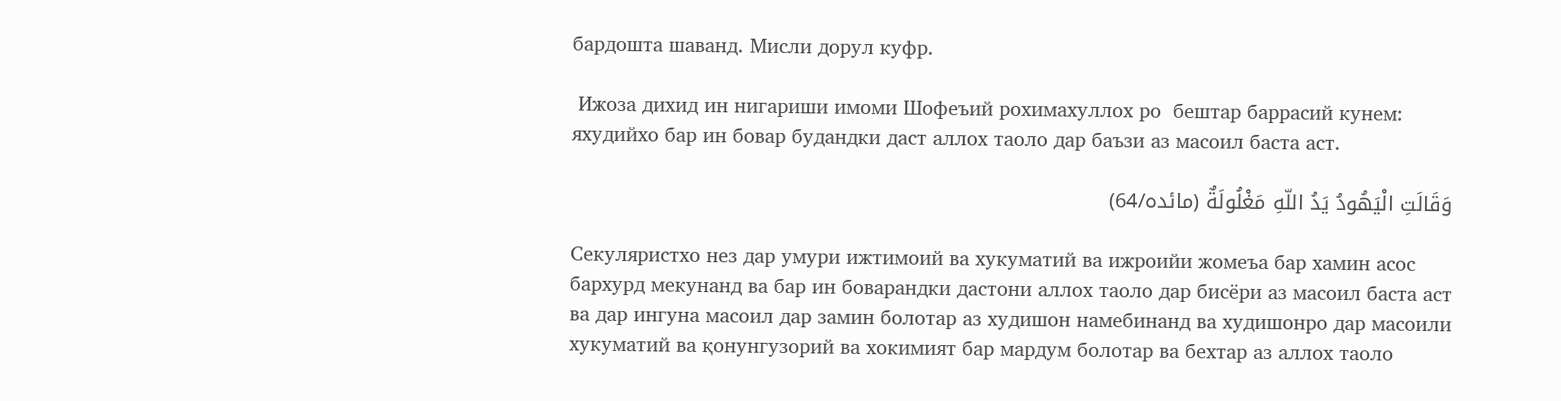бардошта шаванд. Мисли дорул куфр.

 Ижоза дихид ин нигариши имоми Шофеъий рохимахуллох ро  бештар баррасий кунем: яхудийхо бар ин бовар будандки даст аллох таоло дар баъзи аз масоил баста аст.

وَقَالَتِ الْیَهُودُ یَدُ اللّهِ مَغْلُولَةٌ (مائده/64)

Секуляристхо нез дар умури ижтимоий ва хукуматий ва ижроийи жомеъа бар хамин асос бархурд мекунанд ва бар ин боварандки дастони аллох таоло дар бисёри аз масоил баста аст ва дар ингуна масоил дар замин болотар аз худишон намебинанд ва худишонро дар масоили хукуматий ва қонунгузорий ва хокимият бар мардум болотар ва бехтар аз аллох таоло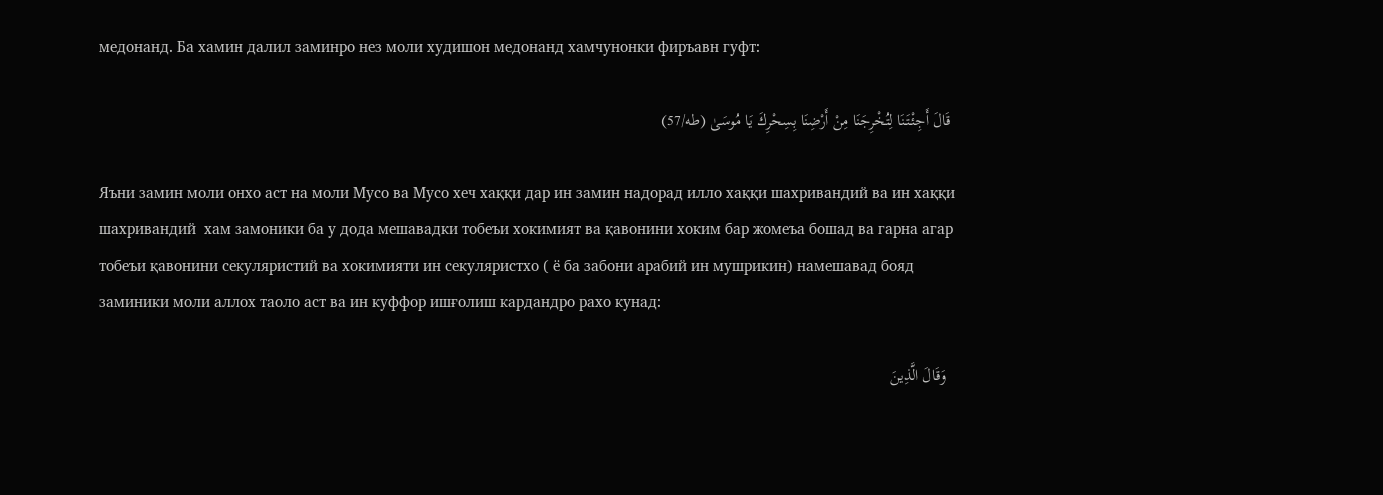медонанд. Ба хамин далил заминро нез моли худишон медонанд хамчунонки фиръавн гуфт:

 قَالَ أَجِئْتَنَا لِتُخْرِجَنَا مِنْ أَرْضِنَا بِسِحْرِكَ يَا مُوسَىٰ (طه/57)

Яъни замин моли онхо аст на моли Мусо ва Мусо хеч хаққи дар ин замин надорад илло хаққи шахривандий ва ин хаққи шахривандий  хам замоники ба у дода мешавадки тобеъи хокимият ва қавонини хоким бар жомеъа бошад ва гарна агар тобеъи қавонини секуляристий ва хокимияти ин секуляристхо ( ё ба забони арабий ин мушрикин) намешавад бояд заминики моли аллох таоло аст ва ин куффор ишғолиш кардандро рахо кунад:

  وَقَالَ الَّذِينَ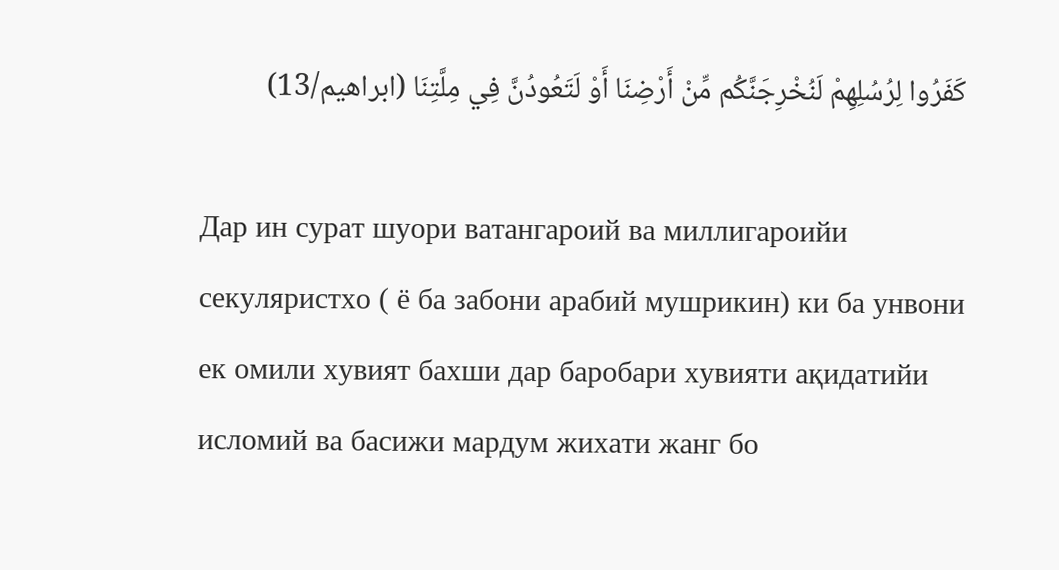كَفَرُوا لِرُسُلِهِمْ لَنُخْرِجَنَّكُم مِّنْ أَرْضِنَا أَوْ لَتَعُودُنَّ فِي مِلَّتِنَا (ابراهیم/13)

Дар ин сурат шуори ватангароий ва миллигароийи секуляристхо ( ё ба забони арабий мушрикин) ки ба унвони ек омили хувият бахши дар баробари хувияти ақидатийи исломий ва басижи мардум жихати жанг бо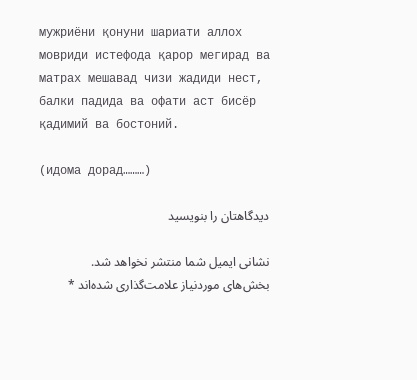мужриёни қонуни шариати аллох мовриди истефода қарор мегирад ва матрах мешавад чизи жадиди нест, балки падида ва офати аст бисёр қадимий ва бостоний.

(идома дорад………)

دیدگاهتان را بنویسید

نشانی ایمیل شما منتشر نخواهد شد. بخش‌های موردنیاز علامت‌گذاری شده‌اند *